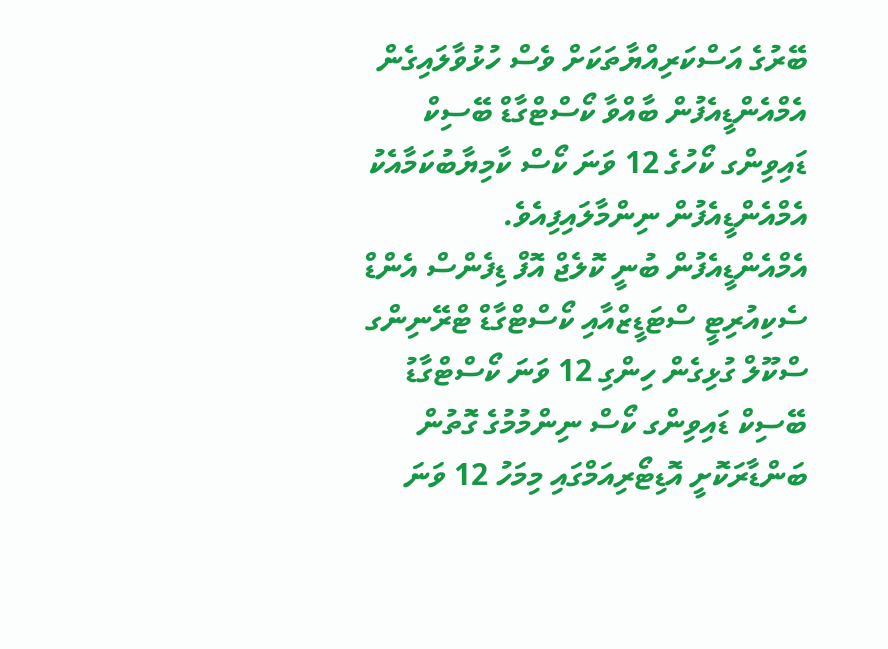ބޭރުގެ އަސްކަރިއްޔާތަކަށް ވެސް ހުޅުވާލައިގެން އެމްއެންޑީއެފުން ބާއްވާ ކޯސްޓްގާޑް ބޭސިކް ޑައިވިންގ ކޯހުގެ 12 ވަނަ ކޯސް ކާމިޔާބުކަމާއެކު އެމްއެންޑީއެފުން ނިންމާލައިފިއެވެ.
އެމްއެންޑީއެފުން ބުނީ ކޮލެޖް އޮފް ޑިފެންސް އެންޑް ސެކިއުރިޓީ ސްޓަޑީޒްއާއި ކޯސްޓްގާޑް ޓްރޭނިންގ ސްކޫލް ގުޅިގެން ހިންގި 12 ވަނަ ކޯސްޓްގާޑު ބޭސިކް ޑައިވިންގ ކޯސް ނިންމުމުގެ ގޮތުން ބަންޑާރަކޮށީ އޮޑިޓޯރިއަމްގައި މިމަހު 12 ވަނަ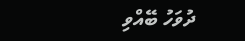ދުވަހު ބޭއްވި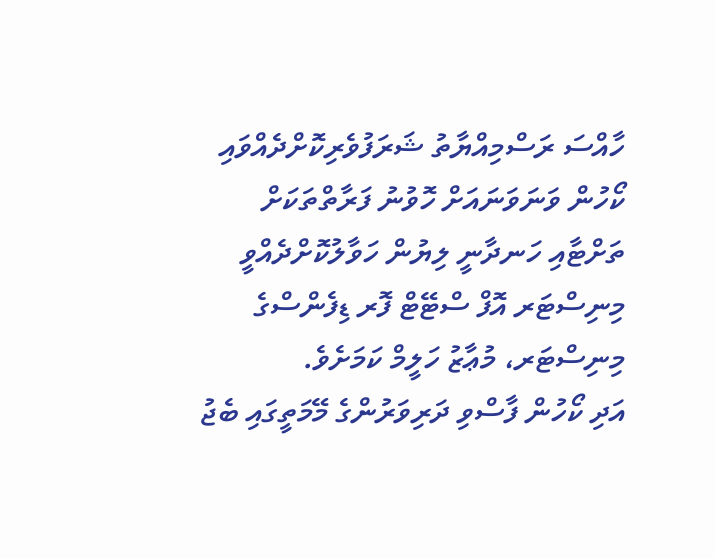ހާއްސަ ރަސްމިއްޔާތު ޝަރަފުވެރިކޮށްދެއްވައި ކޯހުން ވަނަވަނައަށް ހޮވުނު ފަރާތްތަކަށް ތަށްޓާއި ހަނދާނީ ލިޔުން ހަވާލުކޮށްދެއްވީ މިނިސްޓަރ އޮފް ސްޓޭޓް ފޮރ ޑިފެންސްގެ މިނިސްޓަރ، މުޢާޒު ހަލީމް ކަމަށެވެ.
އަދި ކޯހުން ފާސްވި ދަރިވަރުންގެ މޭމަތީގައި ބެޖު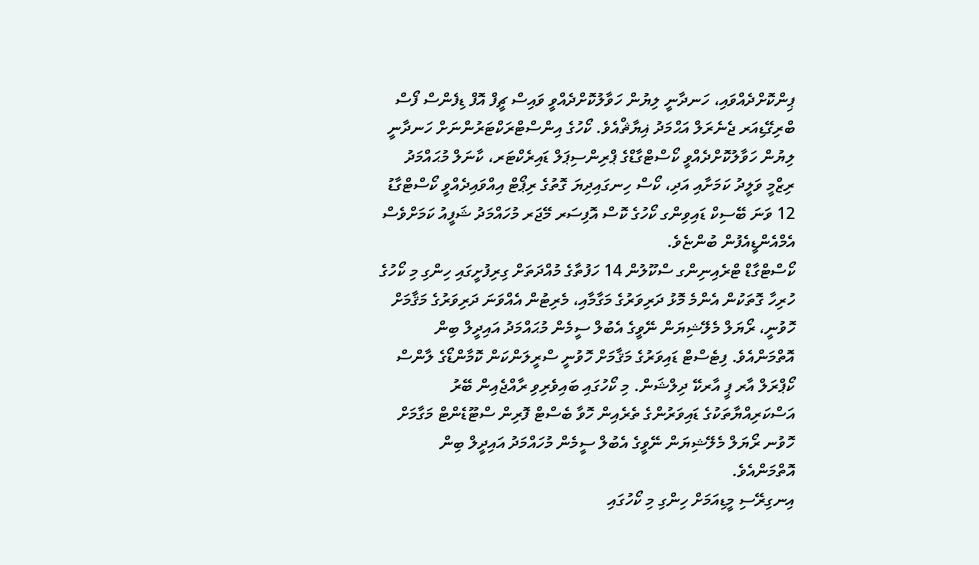ޕިންކޮށްދެއްވައި، ހަނދާނީ ލިޔުން ހަވާލުކޮށްދެއްވީ ވައިސް ޗީފް އޮފް ޑިފެންސް ފޯސް ބްރިގޭޑިއަރ ޖެނެރަލް އަޙްމަދު ޣިޔާޘްއެވެ. ކޯހުގެ އިންސްޓްރަކްޓަރުންނަށް ހަނދާނީ ލިޔުން ހަވާލުކޮށްދެއްވީ ކޯސްޓްގާޑްގެ ޕްރިންސިޕަލް ޑައިރެކްޓަރ، ކާނަލް މުޙައްމަދު ރިޒްމީ ވަލީދު ކަމަށާއި އަދި، ކޯސް ހިނގައިދިޔަ ގޮތުގެ ރިޕޯޓް އިއްވައިދެއްވީ ކޯސްޓްގާޑު 12 ވަނަ ބޭސިކް ޑައިވިންގ ކޯހުގެ ކޮސް އޮފިސަރ މޭޖަރ މުހައްމަދު ޝަފީއު ކަމަށްވެސް އެމްއެންޑީއެފުން ބުންޏެވެ.
ކޯސްޓްގާޑް ޓްރެއިނިންގ ސްކޫލުން 14 ހަފުތާގެ މުއްދަތަށް ގިރިފުށީގައި ހިންގި މި ކޯހުގެ ހުރިހާ ގޮތަކުން އެންމެ މޮޅު ދަރިވަރުގެ މަގާމާއި، މެރިޓުން އެއްވަނަ ދަރިވަރުގެ މަޤާމަށް ހޮވުނީ، ރޯޔަލް މެލޭޝިޔަން ނޭވީގެ އެބުލް ސީމެން މުޙައްމަދު އައިދީލް ބިން އޮތްމަންއެވެ. ފިޓެސްޓް ޑައިވަރުގެ މަޤާމަށް ހޮވުނީ ސްރީލަންކަން ކޮމާންޑޯގެ ލާންސް ކޯޕްރަލް އާރ ޕީ އާރކޭ ދިލްޝަން. މި ކޯހުގައި ބައިވެރިވި ރާއްޖެއިން ބޭރު އަސްކަރިއްޔާތަކުގެ ޑައިވަރުންގެ ތެރެއިން ހޮވާ ބެސްޓް ފޮރިން ސްޓޫޑެންޓް މަގާމަށް ހޮވުނ ރޯޔަލް މެލޭޝިޔަން ނޭވީގެ އެބުލް ސީމެން މުހައްމަދު އައިދީލް ބިން އޮތްމަންއެވެ.
އިނގިރޭސި މީޑިއަމަށް ހިންގި މި ކޯހުގައި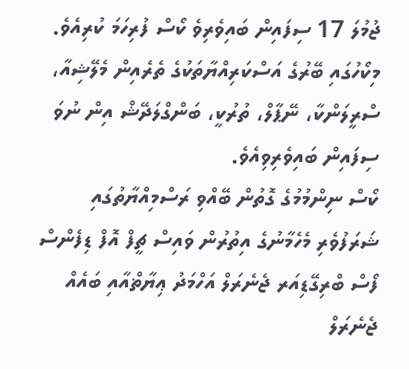ޖުމުލަ 17 ސިފައިން ބައިވެރިވެ ކޯސް ފުރިހަމަ ކުރިއެވެ. މިކޯހުގައި ބޭރުގެ އަސްކަރިއްޔާތަކުގެ ތެރެއިން މެލޭޝިއާ، ސްރީލަންކާ، ނޭޕާލް، ތުރުކީ، ބަންގްލަދޭޝް އިން ނުވަ ސިފައިން ބައިވެރިވިއެވެ.
ކޯސް ނިންމުމުގެ ގޮތުން ބޭއްވި ރަސްމިއްޔާތުގައި ޝަރަފުވެރި މެހެމާނުގެ އިތުރުން ވައިސް ޗީފް އޮފް ޑިފެންސް ފޯސް ބްރިގޭޑިއަރ ޖެނެރަލް އަހްމަދު ޢިޔާޡްއާއި ބައެއް ޖެނެރަލް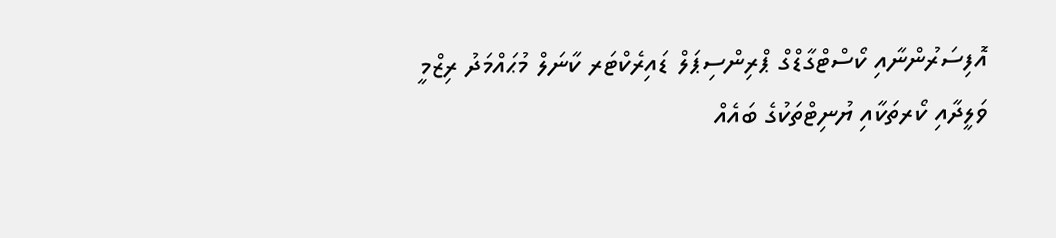އޮފިސަރުންނާއި ކޯސްޓްގާޑްގް ޕްރިންސިޕަލް ޑައިރެކްޓަރ ކާނަލް މުޙައްމަދު ރިޒްމީ ވަލީދާއި ކޯރތަކާއި ޔުނިޓްތަކުގެ ބައެއް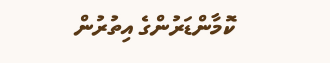ކޮމާންޑަރުންގެ އިތުރުން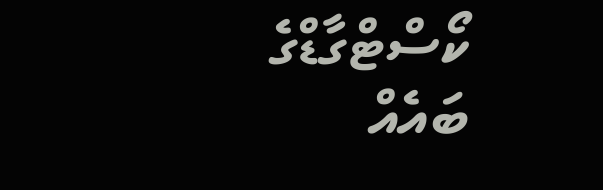ކޯސްޓްގާޑްގެ ބައެއް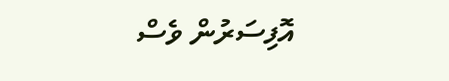އޮފިސަރުން ވެސް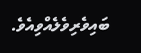ބައިވެރިވެލެއްވިއެވެ.